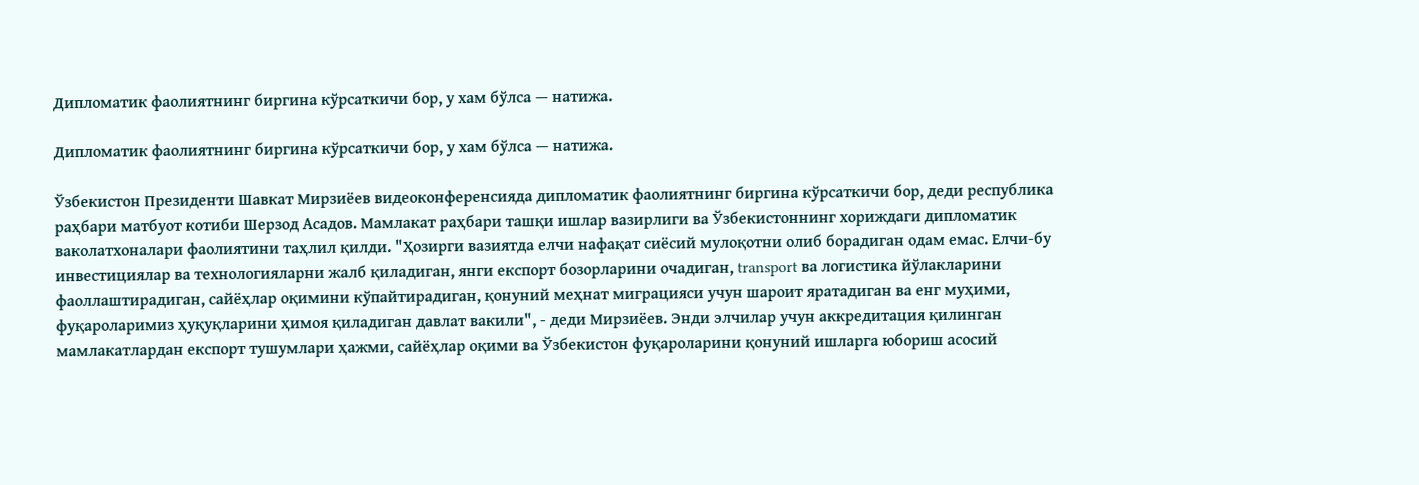Дипломатик фаолиятнинг биргина кўрсаткичи бор, у хам бўлса — натижа.

Дипломатик фаолиятнинг биргина кўрсаткичи бор, у хам бўлса — натижа.

Ўзбекистон Президенти Шавкат Мирзиёев видеоконференсияда дипломатик фаолиятнинг биргина кўрсаткичи бор, деди республика раҳбари матбуот котиби Шерзод Асадов. Мамлакат раҳбари ташқи ишлар вазирлиги ва Ўзбекистоннинг хориждаги дипломатик ваколатхоналари фаолиятини таҳлил қилди. "Ҳозирги вазиятда елчи нафақат сиёсий мулоқотни олиб борадиган одам емас. Елчи-бу инвестициялар ва технологияларни жалб қиладиган, янги експорт бозорларини очадиган, transport ва логистика йўлакларини фаоллаштирадиган, сайёҳлар оқимини кўпайтирадиган, қонуний меҳнат миграцияси учун шароит яратадиган ва енг муҳими, фуқароларимиз ҳуқуқларини ҳимоя қиладиган давлат вакили", - деди Мирзиёев. Энди элчилар учун аккредитация қилинган мамлакатлардан експорт тушумлари ҳажми, сайёҳлар оқими ва Ўзбекистон фуқароларини қонуний ишларга юбориш асосий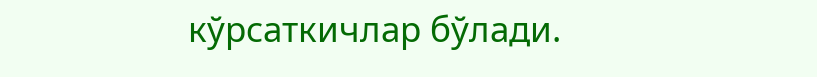кўрсаткичлар бўлади.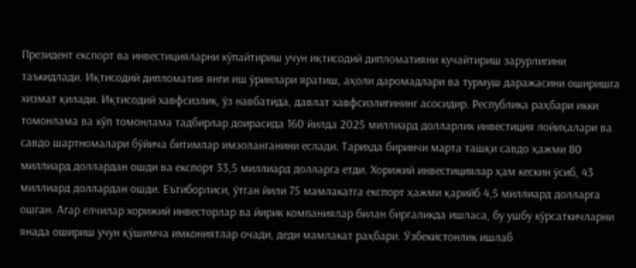Президент експорт ва инвестицияларни кўпайтириш учун иқтисодий дипломатияни кучайтириш зарурлигини таъкидлади. Иқтисодий дипломатия янги иш ўринлари яратиш, аҳоли даромадлари ва турмуш даражасини оширишга хизмат қилади. Иқтисодий хавфсизлик, ўз навбатида, давлат хавфсизлигининг асосидир. Республика раҳбари икки томонлама ва кўп томонлама тадбирлар доирасида 160 йилда 2025 миллиард долларлик инвестиция лойиҳалари ва савдо шартномалари бўйича битимлар имзоланганини еслади. Тарихда биринчи марта ташқи савдо ҳажми 80 миллиард доллардан ошди ва експорт 33,5 миллиард долларга етди. Хорижий инвестициялар ҳам кескин ўсиб, 43 миллиард доллардан ошди. Еътиборлиси, ўтган йили 75 мамлакатга експорт ҳажми қарийб 4,5 миллиард долларга ошган. Агар елчилар хорижий инвесторлар ва йирик компаниялар билан биргаликда ишласа, бу ушбу кўрсаткичларни янада ошириш учун қўшимча имкониятлар очади, деди мамлакат раҳбари. Ўзбекистонлик ишлаб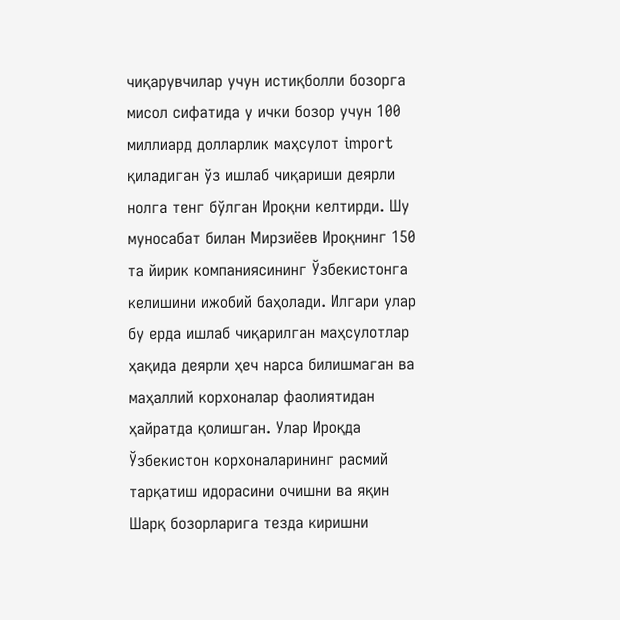чиқарувчилар учун истиқболли бозорга мисол сифатида у ички бозор учун 100 миллиард долларлик маҳсулот import қиладиган ўз ишлаб чиқариши деярли нолга тенг бўлган Ироқни келтирди. Шу муносабат билан Мирзиёев Ироқнинг 150 та йирик компаниясининг Ўзбекистонга келишини ижобий баҳолади. Илгари улар бу ерда ишлаб чиқарилган маҳсулотлар ҳақида деярли ҳеч нарса билишмаган ва маҳаллий корхоналар фаолиятидан ҳайратда қолишган. Улар Ироқда Ўзбекистон корхоналарининг расмий тарқатиш идорасини очишни ва яқин Шарқ бозорларига тезда киришни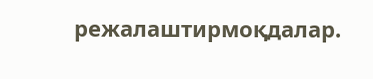режалаштирмоқдалар.